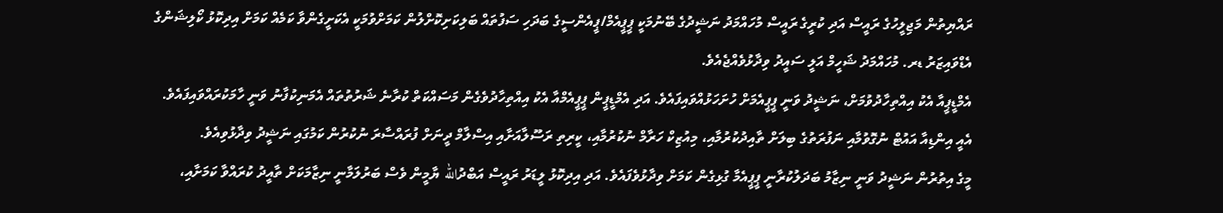ރައްޔިތުން މަޖިލީހުގެ ރައީސް އަދި ކުރީގެ ރައީސް މުހައްމަދު ނަޝީދުގެ ބޭނުމަކީ ޕީޕީއެމް/ޕީއެންސީގެ ބަދަހި ސަފުތައް ބަލިކަށިކޮށްލުން ކަމަށްވުމަކީ އެކަށީގެންވާ ކަމެއް ކަމަށް އިދިކޮޅު ކޯލިޝަންގެ އެޑްވައިޒަރު ޑރ. މުހައްމަދު ޝަހީމް އަލީ ސައީދު ވިދާޅުވެއްޖެއެވެ.
އެމްޑީޕީއާ އެކު އިއްތިހާދުވުމަށް، ނަޝީދު ވަނީ ޕީޕީއެމަށް ހުށަހަޅުއްވައިފައެވެ. އަދި އެމްޑީޕީން ޕީޕީއެމްއާ އެކު އިއްތިހާދުވެގެން މަސައްކަތް ކުރާނެ ޝަރުތުތައް އެމަނިކުފާނު ވަނީ ހާމަކުރައްވައިފައެވެ. އެއީ އިންޑިއާ އައުޓް ނުގޮވުމާއި ނަފުރަތުގެ ބިލަށް ތާއިދުކުރުމާއި، މިއުޒިކް ހަރާމް ނުކުރުމާއި، ކީރިތި ރަސޫލާއަށާއި އިސްލާމް ދީނަށް ފުރައްސާރަ ނުކުރުން ކަމުގައި ނަޝީދު ވިދާޅުވިއެވެ.
މީގެ އިތުރުން ނަޝީދު ވަނީ ނިޒާމު ބަދަލުކުރާނީ ޕީޕީއެމާ ގުޅިގެން ކަމަށް ވިދާޅުވެފައެވެ. އަދި އިދިކޮޅު ލީޑަރު ރައީސް އަބްދުالله ޔާމީން ވެސް ބަރުލަމާނީ ނިޒާމަކަށް ތާއީދު ކުރައްވާ ކަމަށާއި،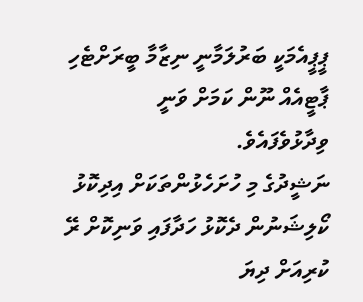ޕީޕީއެމަކީ ބަރުލަމާނީ ނިޒާމާ ބީރަށްޓެހި ޕާޓީއެއް ނޫން ކަމަށް ވަނީ ވިދާޅުވެފައެވެ.
ނަޝީދުގެ މި ހުށަހެޅުންތަކަށް އިދިކޮޅު ކޯލިޝަނުން ދެކޮޅު ހަދާފައި ވަނިކޮށް ރޭ ކުރިއަށް ދިޔަ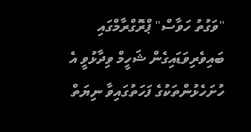"ވަގުތު ހަވާސް" ޕްރޮގްރާމްގައި ބައިވެރިވަޑައިގެން ޝަހީމް ވިދާޅުވީ އެ ހުށަހެޅުންތަކުގެ ފަހަތުގައިވާ ނިޔަތް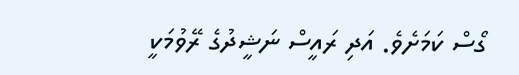ގޯސް ކަމަށެވެ. އަދި ރައީސް ނަޝީދުގެ ރޭވުމަކީ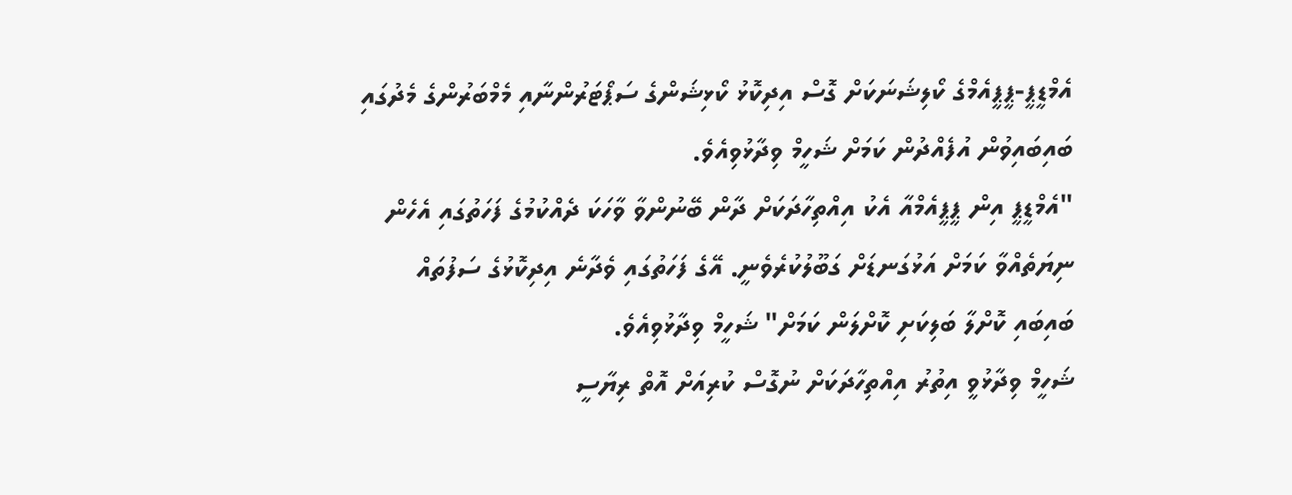އެމްޑީޕީ-ޕީޕީއެމްގެ ކޯލިޝަނަކަށް ގޮސް އިދިކޮޅު ކޯޅިޝަންގެ ސަޕޯޓަރުންނާއި މެމްބަރުންގެ މެދުގައި ބައިބައިވުން އުފެއްދުން ކަމަށް ޝަހީމް ވިދާޅުވިއެވެ.
"އެމްޑީޕީ އިން ޕީޕީއެމްއާ އެކު އިއްތިހާދަކަށް ދާން ބޭނުންވާ ވާހަކަ ދެއްކުމުގެ ފަހަތުގައި އެހެން ނިޔަތެއްވާ ކަމަށް އަޅުގަނޑަށް ގަބޫލުކުރެވެނީ. އޭގެ ފަހަތުގައި ވެދާނެ އިދިކޮޅުގެ ސަފުތައް ބައިބައި ކޮށްލާ ބަލިކަށި ކޮށްލަން ކަމަށް" ޝަހީމް ވިދާޅުވިއެވެ.
ޝަހީމް ވިދާޅުވީ އިތުރު އިއްތިހާދަކަށް ނުގޮސް ކުރިއަށް އޮތް ރިޔާސީ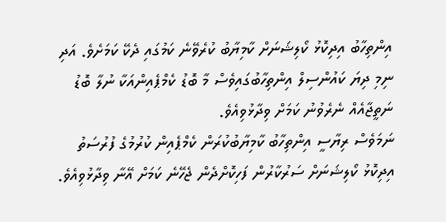އިންތިހާބު އިދިކޮޅު ކޯލިޝަނަށް ކާމިޔާބު ކުރެވޭނެ ކަމުގައި ދެކޭ ކަމަށެވެ. އަދި ނިމި ދިޔަ ކައުންސިލް އިންތިހާބުގައިވެސް މާ ބޮޑު ކެމްޕެއިންއަކާ ނުލާ ބޮޑު ނަތީޖާއެއް ނެރެވުނު ކަމަށް ވިދާޅުވިއެވެ.
ނަމަވެސް ރިޔާސީ އިންތިހާބު ކާމިޔާބުކުރަން ކެމްޕެއިން ކުރުމުގެ ފުރުސަތު އިދިކޮޅު ކޯލިޝަނަށް ސަރުކާރުން ފަހިކޮށްދެން ޖެހޭނެ ކަމަށް އޭނާ ވިދާޅުވިއެވެ.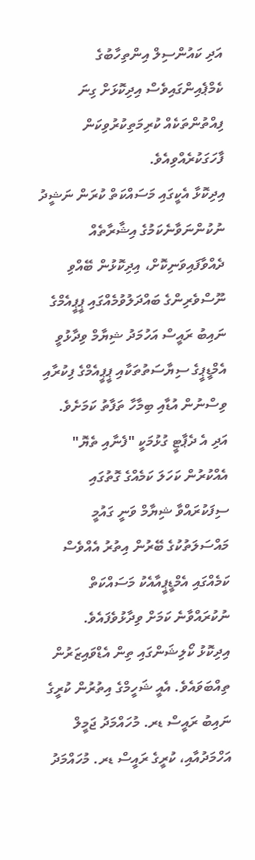އަދި ކައުންސިލް އިންތިހާބުގެ ކެމްޕެއިންގައިވެސް އިދިކޮޅަށް ގިނަ ފިއްތުންތަކެއް ކުރިމަތިކުރުވިކަން ފާހަގަކުރެއްވިއެވެ.
އިދިކޮޅާ އެކީގައި މަސައްކަތް ކުރަން ނަޝީދު ނުކުންނަވާނެކަމުގެ އިޝާރާތެއް ދެއްވާފައިވަނިކޮށް، އިދިކޮޅުން ބޭއްވި ނޫސްވެރިންގެ ބައްދަލުވުމެއްގައި ޕީޕީއެމްގެ ނައިބު ރައީސް އަހުމަދު ޝިޔާމް ވިދާޅުވީ އެމްޑީޕީގެ ސިޔާސަތުތަކާއި ޕީޕީއެމްގެ ފިކުރާއި ވިސްނުން އުޑާއި ބިމާހާ ތަފާތު ކަމަށެވެ.
އަދި އެ ދެޕާޓީ ގުޅުމަކީ "ފެނާއި ތެޔޮ" އެއްކުރުން ކަހަލަ ކަމެއްގެ ގޮތުގައި ސިފަކުރައްވާ ޝިޔާމް ވަނީ ގައުމީ މައްސަލަތުކުގެ ބޭރުން އިތުރު އެއްވެސް ކަމެއްގައި އެމްޑީޕީއާއެކު މަސައްކަތް ނުކުރައްވާނެ ކަމަށް ވިދާޅުވެފައެވެ.
އިދިކޮޅު ކޯލިޝަންގައި ތިން އެޑްވައިޒަރުން ތިއްބަވައެވެ. އެއީ ޝަހީމްގެ އިތުރުން ކުރީގެ ނައިބު ރައީސް ޑރ. މުހައްމަދު ޖަމީލް އަހްމަދުއާއި، ކުރީގެ ރައީސް ޑރ. މުހައްމަދު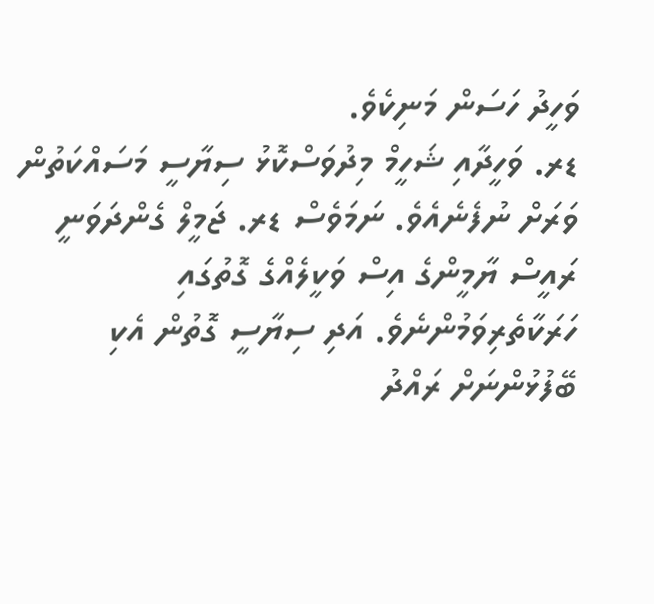ވަހީދު ހަސަން މަނިކެވެ.
ޑރ. ވަހީދާއި ޝަހީމް މިދުވަސްކޮޅު ސިޔާސީ މަސައްކަތުން ވަރަށް ނުފެނެއެވެ. ނަމަވެސް ޑރ. ޖަމީލް ގެންދަވަނީ ރައީސް ޔާމީންގެ އިސް ވަކީލެއްގެ ގޮތުގައި ހަރަކާތެރިވަމުންނެވެ. އަދި ސިޔާސީ ގޮތުން އެކި ބޭފުޅުންނަށް ރައްދު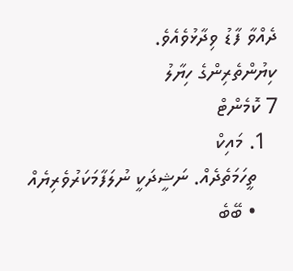ދެއްވާ ފާޑު ވިދާޅުވެއެވެ.
ކިޔުންތެރިންގެ ހިޔާލު
7 ކޮމެންޓް
  1. މައިކް
    ތީހަމަތެދެއް. ނަޝީދަކީ ނުލަފާމަކަރުވެރިޔެއް
    • ބޭބެ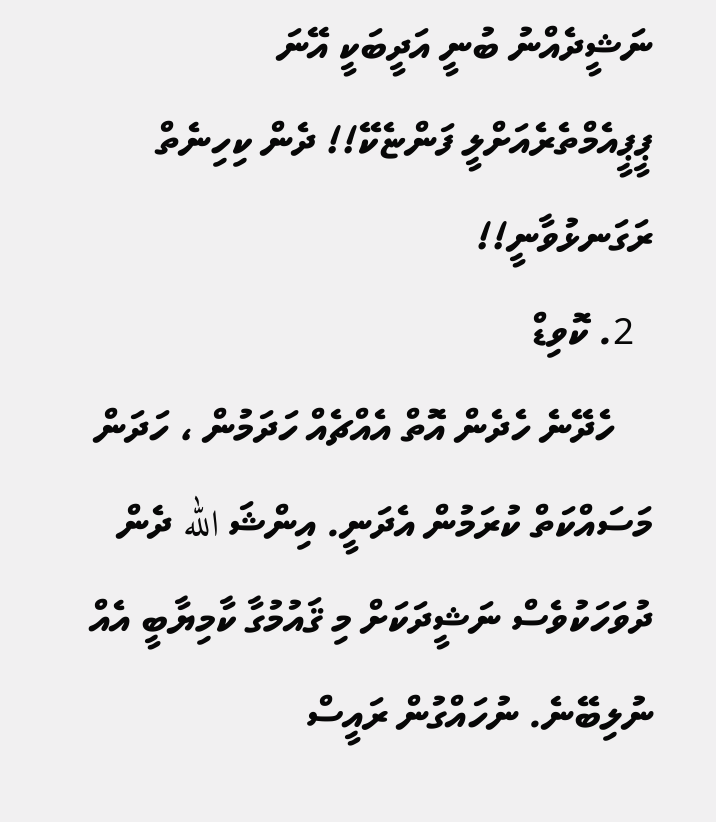ނަޝީދެއްނު ބުނީ އަދީބަކީ އޭނަ ޕީޕީއެމްތެރެއަށްލީ ފަންޏެކޭ!! ދެން ކިހިނެތް ރަގަނޅުވާނީ!!
  2. ކޮވިޑް
    ހެދޭނެ ހެދެން އޮތް އެއްޗެއް ހަދަމުން ، ހަދަން މަސައްކަތް ކުރަމުން އެދަނީ. އިންޝަ الله ދެން ދުވަހަކުވެސް ނަޝީދަކަށް މި ޤައުމުގާ ކާމިޔާބީ އެއް ނުލިބޭނެ. ނުހައްގުން ރައީސް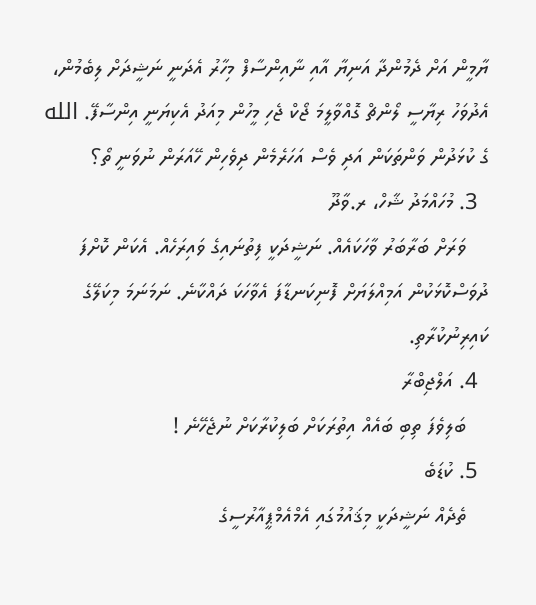ޔާމީން އަށް ދެމުންދާ އަނިޔާ އާއި ނާއިންސާފް މިހާރު އެދަނީ ނަޝީދަށް ލިބެމުން، އެދުވަހު ރިޔާސީ ލޯންޗް ގޮއްވާލީމަ ޖޯކް ޖެހި މީހުން މިއަދު އެކިޔަނީ އިންސާފޭ. الله ގެ ކުޅަދުން ވަންތަކަން އަދި ވެސް އަހަރެމެން ދިވެހިން ހޭއަރަން ނުވަނީ ތޯ؟
  3. މުހައްމަދު ޝާހް، ރ.ވާދޫ
    ވަރަށް ބަރާބަރު ވާހަކައެއް. ނަޝީދަކީ ފިތުނައިގެ ވައިރަހެއް. އެކަން ކޮށްފަ ދުވަސްކޮޅަކުން އަމިއްލަޔަށް ފޮނިކަނޑާފަ އެވާހަކަ ދައްކާނެ. ނަމަނަމަ މިކަލޭގެ ކައިރިނުކުރާތި.
  4. އަލްޖިބްރާ
    ބަލިވެފަ ތިބި ބައެއް އިތުރަކަށް ބަލިކުރާކަށް ނުޖެހޭނެ !
  5. ކުޑަބެ
    ތެދެއް ނަޝީދަކީ މިޤައުމުގައި އެމްއެމްޕީއާރުސީގެ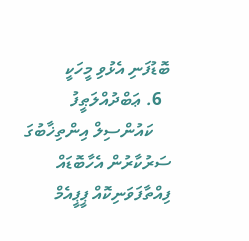ބޮޑުފަނި އެޅުވި މީހަކީ
  6. ޢަބްދުއްލަޠީފު
    ކައުންސިލް އިންތިޚާބުގަ ސަރުކާރުން އެހާބޮޑައް ފިއްތާފަވަނިކޮއް ޕީޕީއެމް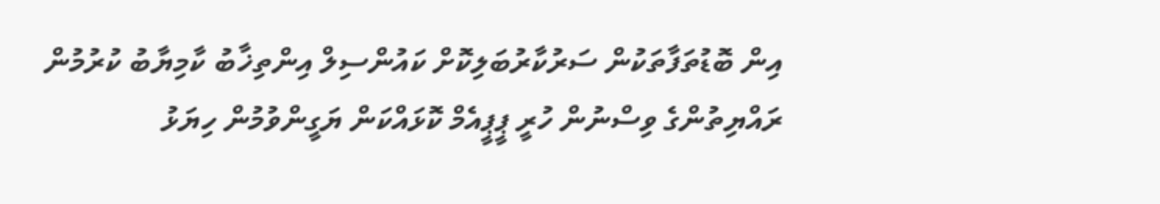އިން ބޮޑުތަފާތަކުން ސަރުކާރުބަލިކޮށް ކައުންސިލް އިންތިޚާބު ކާމިޔާބު ކުރުމުން ރައްޔިތުންގެ ވިސްނުން ހުރީ ޕީޕީއެމް ކޮޅައްކަން ޔަގީންވުމުން ހިޔަޅު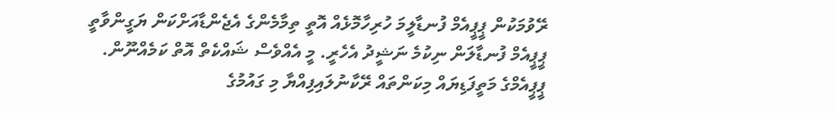ރޭވުމަކުން ޕީޕީއެމް ފުނޑާލީމަ ހުރިހާމޮޅެއް އޮތީ ތިމާމެންގެ އެޖެންޑާއަށްކަން ޔަގީންވާތީ ޕީޕީއެމް ފުނޑާލަން ނިކުމެ ނަޝީދު އެހެރީ. މީ އެއްވެސް ޝައްކެތް އޮތް ކަމެއްނޫން. ޕީޕީއެމްގެ މަތީފަޑިޔައް މިކަންތައް ރޭކާނުލައިފިއްޔާ މި ގައުމުގެ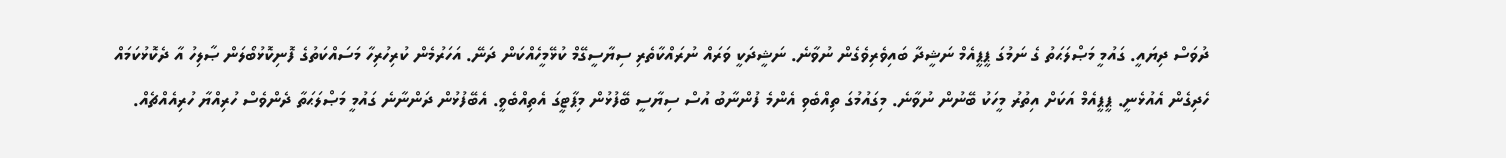ދުވަސް ދިޔައީ. ގައުމީ މަޞްލަޙަތު ގެ ނަމުގަ ޕީޕީއެމް ނަޝީދާ ބައިވެރިވެގެން ނުވާނެ. ނަޝީދަކީ ވަރައް ނުރައްކާތެރި ސިޔާސީގޭމް ކުޅޭމީހެއްކަން ދަނޭ. އަހަރުމެން ކުރިހުރިހާ މަސައްކަތުގެ ފޮނިކޮޅުބޯލަން ޞާލިހު އާ ދެކޮޅުކަމައް ހެދިގެން އެއުޅެނީ. ޕީޕީއެމް އަކަށް އިތުރު މީހަކު ބޭނުން ނުވާނެ. މިގައުމުގަ ތިއްބެވި އެންމެ ފުންނާބު އުސް ސިޔާސީ ބޭފުޅުން މިޕާޓީގަ އެތިއްބެވީ. އެބޭފުޅުން ދަންނާނެ ގައުމީ މަޞްލަޙަތާ ދެންވެސް ހުރިއްޔާ ހުރިއެއްޗެއް.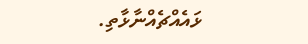ޅައެއްޗެއްނާޅާތި.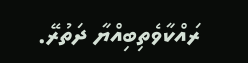ރައްކާވެތިބިއްޔާ ދަތުރޭ.